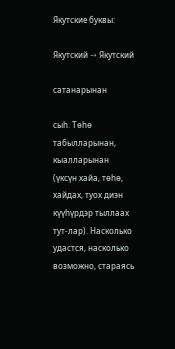Якутские буквы:

Якутский → Якутский

сатанарынан

сыһ. Төһө табылларынан, кыалларынан (үксүн хайа, төһө, хайдах, туох диэн күүһүрдэр тыллаах тут-лар). Насколько удастся, насколько возможно, стараясь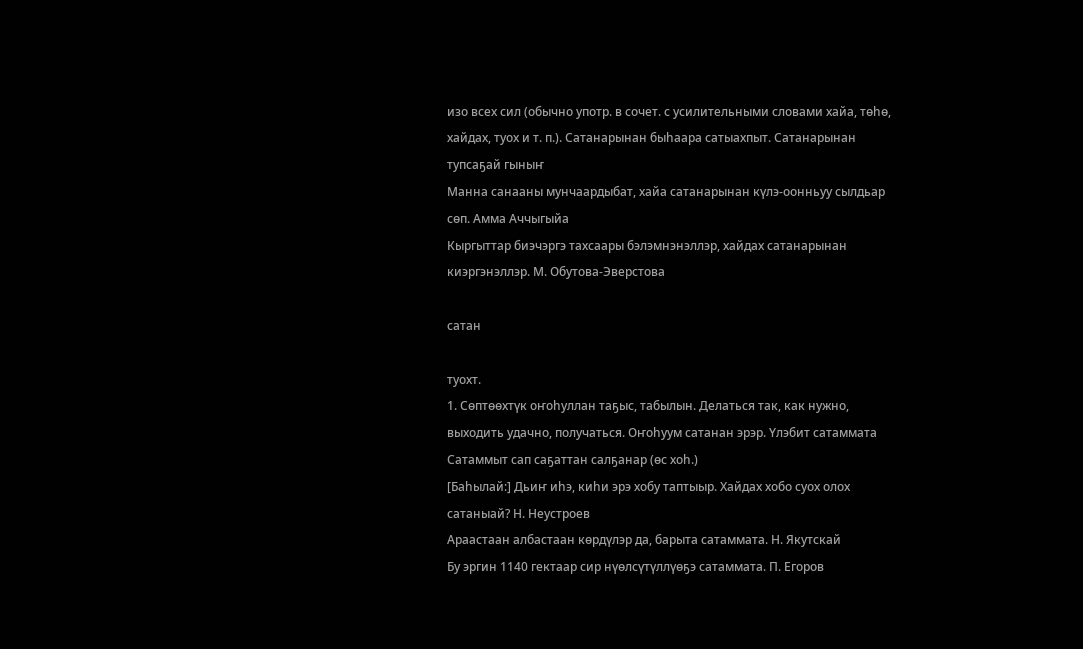изо всех сил (обычно употр. в сочет. с усилительными словами хайа, төһө, хайдах, туох и т. п.). Сатанарынан быһаара сатыахпыт. Сатанарынан тупсаҕай гыныҥ
Манна санааны мунчаардыбат, хайа сатанарынан күлэ-оонньуу сылдьар сөп. Амма Аччыгыйа
Кыргыттар биэчэргэ тахсаары бэлэмнэнэллэр, хайдах сатанарынан киэргэнэллэр. М. Обутова-Эверстова

сатан

туохт.
1. Сөптөөхтүк оҥоһуллан таҕыс, табылын. Делаться так, как нужно, выходить удачно, получаться. Оҥоһуум сатанан эрэр. Үлэбит сатаммата
Сатаммыт сап саҕаттан салҕанар (өс хоһ.)
[Баһылай:] Дьиҥ иһэ, киһи эрэ хобу таптыыр. Хайдах хобо суох олох сатаныай? Н. Неустроев
Араастаан албастаан көрдүлэр да, барыта сатаммата. Н. Якутскай
Бу эргин 1140 гектаар сир нүөлсүтүллүөҕэ сатаммата. П. Егоров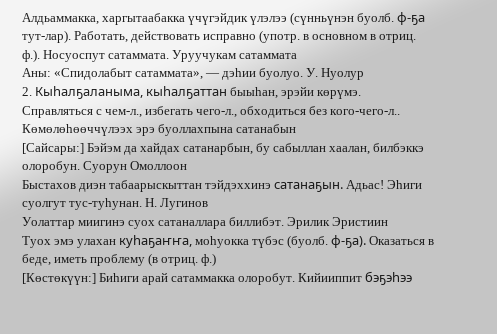Алдьаммакка, харгытаабакка үчүгэйдик үлэлээ (сүнньүнэн буолб. ф-ҕа тут-лар). Работать, действовать исправно (употр. в основном в отриц. ф.). Носуоспут сатаммата. Уруучукам сатаммата
Аны: «Спидолабыт сатаммата», — дэһии буолуо. У. Нуолур
2. Кыһалҕаланыма, кыһалҕаттан быыһан, эрэйи көрүмэ. Справляться с чем-л., избегать чего-л., обходиться без кого-чего-л.. Көмөлөһөөччүлээх эрэ буоллахпына сатанабын
[Сайсары:] Бэйэм да хайдах сатанарбын, бу сабыллан хаалан, билбэккэ олоробун. Суорун Омоллоон
Быстахов диэн табаарыскыттан тэйдэххинэ сатанаҕын. Адьас! Эһиги суолгут тус-туһунан. Н. Лугинов
Уолаттар миигинэ суох сатаналлара биллибэт. Эрилик Эристиин
Туох эмэ улахан куһаҕаҥҥа, моһуокка түбэс (буолб. ф-ҕа). Оказаться в беде, иметь проблему (в отриц. ф.)
[Көстөкүүн:] Биһиги арай сатаммакка олоробут. Кийииппит бэҕэһээ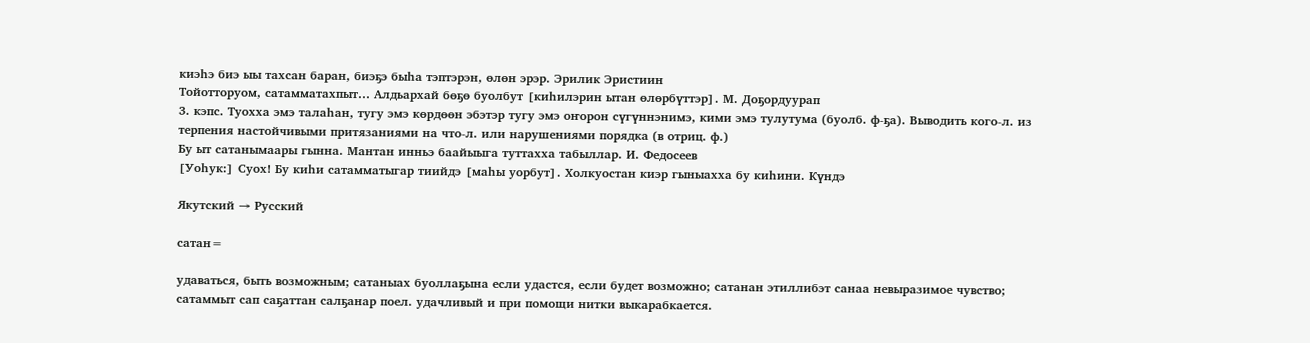киэһэ биэ ыы тахсан баран, биэҕэ быһа тэптэрэн, өлөн эрэр. Эрилик Эристиин
Тойотторуом, сатамматахпыт… Алдьархай бөҕө буолбут [киһилэрин ытан өлөрбүттэр]. М. Доҕордуурап
3. кэпс. Туохха эмэ талаһан, тугу эмэ көрдөөн эбэтэр тугу эмэ оҥорон сүгүннэнимэ, кими эмэ тулутума (буолб. ф-ҕа). Выводить кого-л. из терпения настойчивыми притязаниями на что-л. или нарушениями порядка (в отриц. ф.)
Бу ыт сатанымаары гынна. Мантан инньэ баайыыга туттахха табыллар. И. Федосеев
[Уоһук:] Суох! Бу киһи сатамматыгар тиийдэ [маһы уорбут]. Холкуостан киэр гыныахха бу киһини. Күндэ

Якутский → Русский

сатан=

удаваться, быть возможным; сатаныах буоллаҕына если удастся, если будет возможно; сатанан этиллибэт санаа невыразимое чувство; сатаммыт сап саҕаттан салҕанар поел. удачливый и при помощи нитки выкарабкается.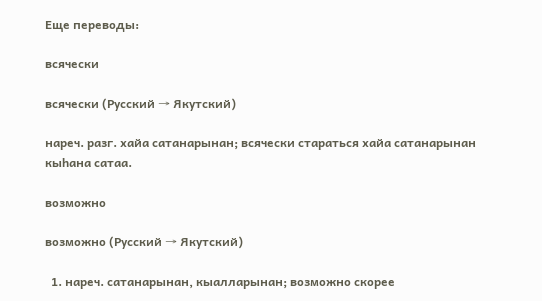Еще переводы:

всячески

всячески (Русский → Якутский)

нареч. разг. хайа сатанарынан; всячески стараться хайа сатанарынан кыһана сатаа.

возможно

возможно (Русский → Якутский)

  1. нареч. сатанарынан, кыалларынан; возможно скорее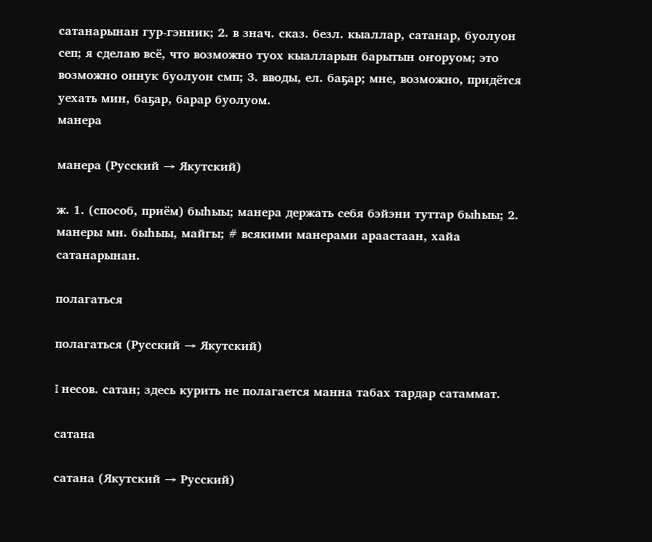сатанарынан гур-гэнник; 2. в знач. сказ. безл. кыаллар, сатанар, буолуон сеп; я сделаю всё, что возможно туох кыалларын барытын оҥоруом; это возможно оннук буолуон смп; 3. вводы, ел. баҕар; мне, возможно, придётся уехать мин, баҕар, барар буолуом.
манера

манера (Русский → Якутский)

ж. 1. (способ, приём) быһыы; манера держать себя бэйэни туттар быһыы; 2. манеры мн. быһыы, майгы; # всякими манерами араастаан, хайа сатанарынан.

полагаться

полагаться (Русский → Якутский)

I несов. сатан; здесь курить не полагается манна табах тардар сатаммат.

сатана

сатана (Якутский → Русский)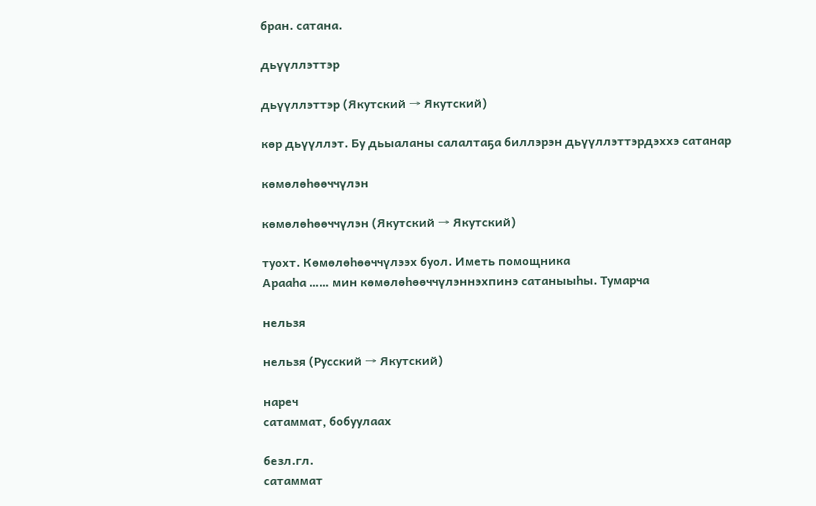бран. сатана.

дьүүллэттэр

дьүүллэттэр (Якутский → Якутский)

көр дьүүллэт. Бу дьыаланы салалтаҕа биллэрэн дьүүллэттэрдэххэ сатанар

көмөлөһөөччүлэн

көмөлөһөөччүлэн (Якутский → Якутский)

туохт. Көмөлөһөөччүлээх буол. Иметь помощника
Арааһа …… мин көмөлөһөөччүлэннэхпинэ сатаныыһы. Тумарча

нельзя

нельзя (Русский → Якутский)

нареч
сатаммат, бобуулаах

безл.гл.
сатаммат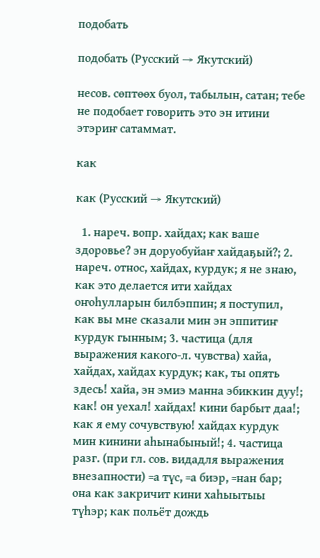подобать

подобать (Русский → Якутский)

несов. сөптөөх буол, табылын, сатан; тебе не подобает говорить это эн итини этэриҥ сатаммат.

как

как (Русский → Якутский)

  1. нареч. вопр. хайдах; как ваше здоровье? эн доруобуйаҥ хайдаҕый?; 2. нареч. относ, хайдах, курдук; я не знаю, как это делается ити хайдах оҥоһулларын билбэппин; я поступил, как вы мне сказали мин эн эппитиҥ курдук гынным; 3. частица (для выражения какого-л. чувства) хайа, хайдах, хайдах курдук; как, ты опять здесь! хайа, эн эмиэ манна эбиккин дуу!; как! он уехал! хайдах! кини барбыт даа!; как я ему сочувствую! хайдах курдук мин кинини аһынабыный!; 4. частица разг. (при гл. сов. видадля выражения внезапности) =а түс, =а биэр, =нан бар; она как закричит кини хаһыытыы түһэр; как польёт дождь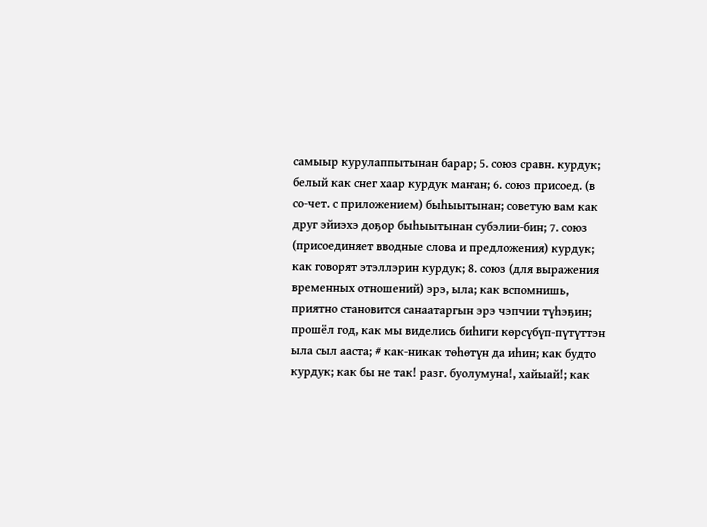самыыр курулаппытынан барар; 5. союз сравн. курдук; белый как снег хаар курдук маҥан; 6. союз присоед. (в со-чет. с приложением) быһыытынан; советую вам как друг эйиэхэ доҕор быһыытынан субэлии-бин; 7. союз (присоединяет вводные слова и предложения) курдук; как говорят этэллэрин курдук; 8. союз (для выражения временных отношений) эрэ, ыла; как вспомнишь, приятно становится санаатаргын эрэ чэпчии түһэҕин; прошёл год, как мы виделись биһиги көрсүбүп-пүтүттэн ыла сыл ааста; # как-никак төһөтүн да иһин; как будто курдук; как бы не так! разг. буолумуна!, хайыай!; как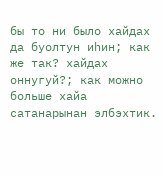бы то ни было хайдах да буолтун иһин; как же так? хайдах оннугуй?; как можно больше хайа сатанарынан элбэхтик.